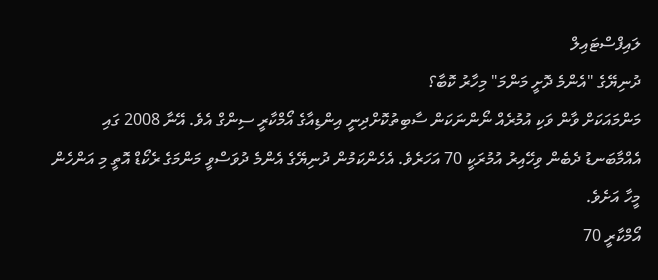ލައިފްސްޓައިލް
ދުނިޔޭގެ "އެންމެ ދޮށީ މަންމަ" މިހާރު ކޮބާ؟
މަންމައަކަށް ވާން ވަކި އުމުރެއް ނޯންނަކަން ސާބިތުކޮށްދިނީ އިންޑިއާގެ އޯމްކާރީ ސިންގް އެވެ. އޭނާ 2008 ގައި އެއްމާބަނޑު ދެބެން ވިހޭއިރު އުމުރަކީ 70 އަހަރެވެ. އެހެންކަމުން ދުނިޔޭގެ އެންމެ ދުވަސްވީ މަންމަގެ ރެކޯޑް އޮތީ މި އަންހެން މީހާ އަށެވެ.
އޯމްކާރީ 70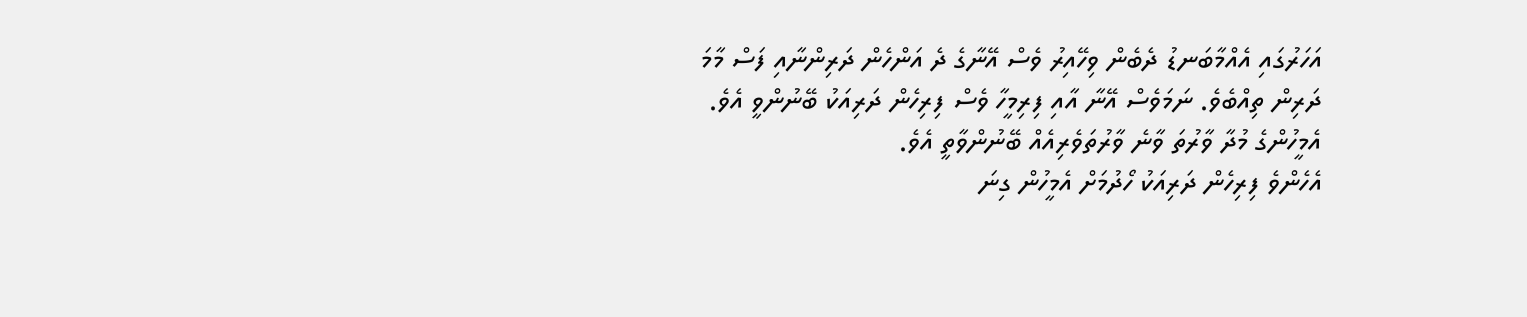އަހަރުގައި އެއްމާބަނޑު ދެބެން ވިހޭއިރު ވެސް އޭނާގެ ދެ އަންހެން ދަރިންނާއި ފަސް މާމަ ދަރިން ތިއްބެވެ. ނަމަވެސް އޭނާ އާއި ފިރިމީހާ ވެސް ފިރިހެން ދަރިއަކު ބޭނުންވީ އެވެ. އެމީހުންގެ މުދާ ވާރުތަ ވާނެ ވާރުތަވެރިއެއް ބޭނުންވާތީ އެވެ.
އެހެންވެ ފިރިހެން ދަރިއަކު ހޯދުމަށް އެމީހުން ގިނަ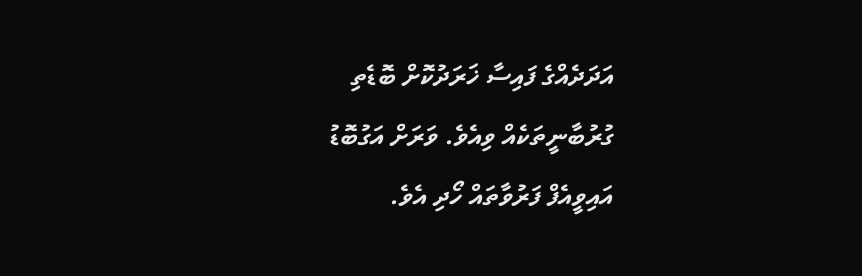އަދަދެއްގެ ފައިސާ ޚަރަދުކޮށް ބޮޑެތި ގުރުބާނީތަކެއް ވިއެވެ. ވަރަށް އަގުބޮޑު އައިވީއެފް ފަރުވާތައް ހޯދި އެވެ.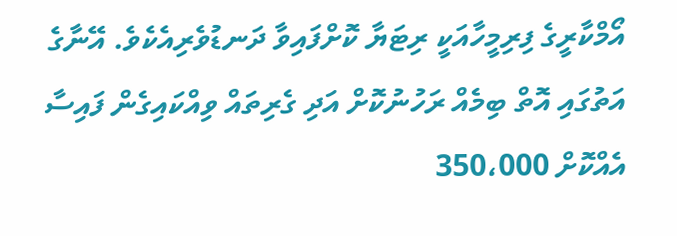އޯމްކާރީގެ ފިރިމީހާއަކީ ރިޓަޔާ ކޮށްފައިވާ ދަނޑުވެރިއެކެވެ. އޭނާގެ އަތުގައި އޮތް ބިމެއް ރަހުނުކޮށް އަދި ގެރިތައް ވިއްކައިގެން ފައިސާ އެއްކޮށް 350،000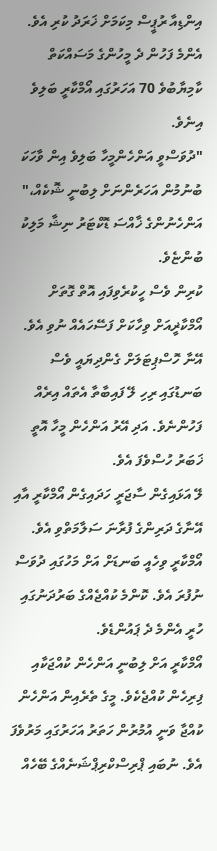އިންޑިއާ ރުޕީސް މިކަމަށް ޚަރަދު ކުރި އެވެ.
އެންމެ ފަހުން ދެ މީހުންގެ މަސައްކަތް ކާމިޔާބުވެ 70 އަހަރުގައި އޯމްކާރީ ބަލިވެ އިނެވެ.
"ދުވަސްވީ އަންހެންމީހާ ބަލިވެ އިން ވާހަކަ ބުނުމުން އަހަރެންނަށް ލިބުނީ ޝޮކެއް،" އަންހެނުންގެ ޚާއްސަ ޑޮކްޓަރު ނިޝާ މަލިކު ބުންޏެވެ.
ކުރިން ވެސް ހީކުރެވިފައި އޮތް ގޮތަށް އޯމްކާޜީއަށް ވިހާކަށް ފަސޭހައެއް ނުވި އެވެ. އޭނާ ހޮސްޕިޓަލަށް ގެންދިޔައީ ވެސް ބަނޑުގައި ރިހި ލޭ ފައިބާތާ އެތައް އިރެއް ފަހުންނެވެ. އަދި އޭރު އަންހެން މީހާ އޮތީ ޚަބަރު ހުސްވެފަ އެވެ.
ލޭ އަޅައިގެން ސާޖަރީ ހަދައިގެން އޯމްކާރީ އާއި އޭނާގެ ދަރިންގެ ފުރާނަ ސަލާމަތްވި އެވެ.
އޯމްކާރީ ވިހެއީ ބަނޑަށް އަށް މަހުގައި ދުވަސް ނުފުރަ އެވެ. ކޮންމެ ކުއްޖެއްގެ ބަރުދަނުގައި ހުރީ އެންމެ ދެ ޕައުންޑެވެ.
އޯމްކާރީ އަށް ލިބުނީ އަންހެން ކުއްޖަކާއި ފިރިހެން ކުއްޖެކެވެ. މީގެ ތެރެއިން އަންހެން ކުއްޖާ ވަނީ އުމުރުން ހަތަރު އަހަރުގައި މަރުވެފަ އެވެ. ނުބައި ޕްރިސްކްރިޕްޝަނެއްގެ ބޭހެއް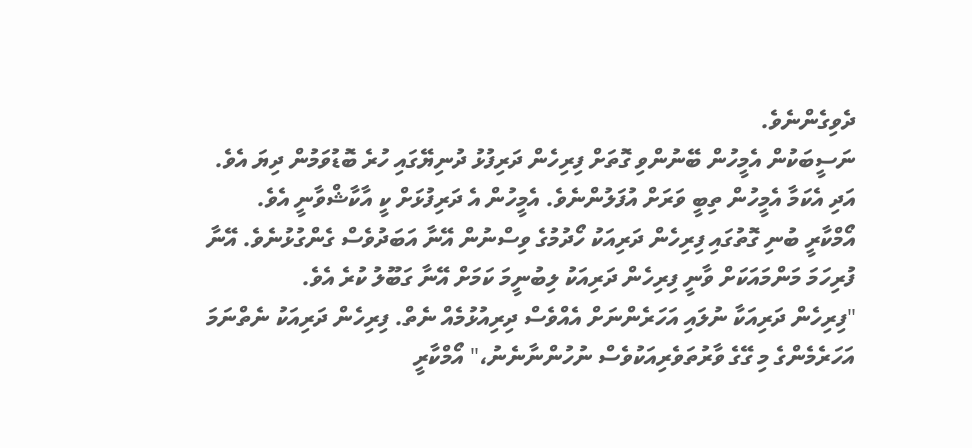ދެވިގެންނެވެ.
ނަސީބަކުން އެމީހުން ބޭނުންވި ގޮތަށް ފިރިހެން ދަރިފުޅު ދުނިޔޭގައި ހުރެ ބޮޑުވަމުން ދިޔަ އެވެ. އަދި އެކަމާ އެމީހުން ތިބީ ވަރަށް އުފަލުންނެވެ. އެމީހުން އެ ދަރިފުޅަށް ކީ އާކާޝްވާނީ އެވެ.
އޯމްކާރީ ބުނި ގޮތުގައި ފިރިހެން ދަރިއަކު ހޯދުމުގެ ވިސްނުން އޭނާ އަބަދުވެސް ގެންގުޅުނެވެ. އޭނާ ފުރިހަމަ މަންމައަކަށް ވާނީ ފިރިހެން ދަރިއަކު ލިބުނީމަ ކަމަށް އޭނާ ގަބޫލު ކުރެ އެވެ.
"ފިރިހެން ދަރިއަކާ ނުލައި އަހަރެންނަށް އެއްވެސް ދިރިއުޅުމެއް ނެތް. ފިރިހެން ދަރިއަކު ނެތްނަމަ އަހަރެމެންގެ މި ގޭގެ ވާރުތަވެރިއަކުވެސް ނުހުންނާނެނު،" އޯމްކާރީ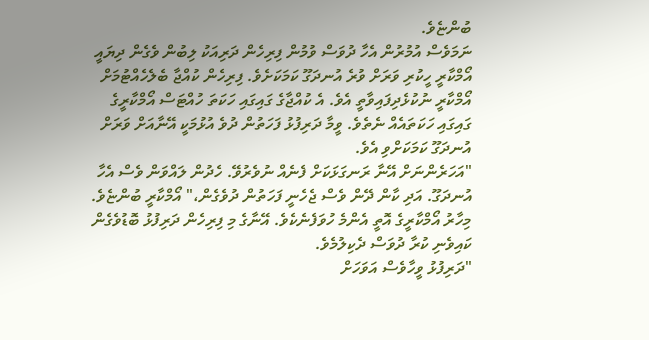ބުންޏެވެ.
ނަމަވެސް އުމުރުން އެހާ ދުވަސް ވުމުން ފިރިހެން ދަރިއަކު ލިބުން ވެގެން ދިޔައީ އޯމްކާރީ ހީކުރި ވަރަށް ވުރެ އުނދަގޫ ކަމަކަށެވެ. ފިރިހެން ކުއްޖާ ބެލެހެއްޓުމަށް އޯމްކާރީ ނުކުޅެދިފައިވާތީ އެވެ. އެ ކުއްޖާގެ ގައިގައި ހަކަތަ ހުއްޓަސް އޯމްކާރީގެ ގައިގައި ހަކަތައެއް ނެތެވެ. ވީމާ ދަރިފުޅު ފަހަތުން ދުވެ އުޅުމަކީ އޭނާއަށް ވަރަށް އުނދަގޫ ކަމަކަށްވި އެވެ.
"އަހަރެންނަށް އޭނާ ރަނގަޅަކަށް ފެނެއް ނުވެރުވޭ. ހެދުން ލައްވަން ވެސް އެހާ އުނދަގޫ. އަދި ކާން ދޭން ވެސް ޖެހެނީ ފަހަތުން ދުވެގެން،" އޯމްކާރީ ބުންޏެވެ.
މިހާރު އޯމްކާރީގެ އޮތީ އެންމެ ހުވަފެނެކެވެ. އޭނާގެ މި ފިރިހެން ދަރިފުޅު ބޮޑުވެގެން ކައިވެނި ކުރާ ދުވަސް ދެކިލުމެވެ.
"ދަރިފުޅު ވީހާވެސް އަވަހަށް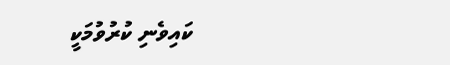ކައިވެނި ކުރުވުމަކީ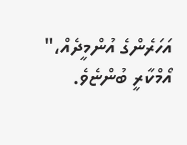އަހަރެންގެ އުންމީދެއް،" އޯމްކާރީ ބުންޏެވެ.